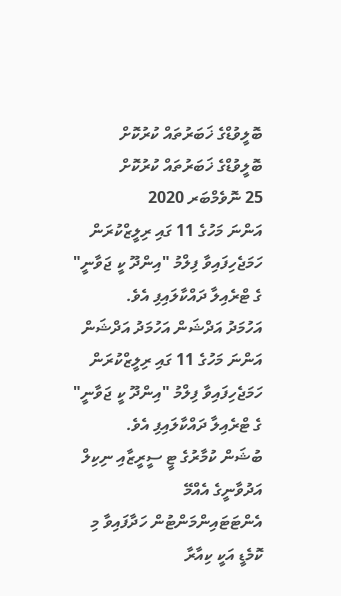ބޮލީވުޑްގެ ޚަބަރުތައް ކުރުކޮށް
ބޮލީވުޑްގެ ޚަބަރުތައް ކުރުކޮށް
25 ނޮވެމްބަރ 2020
އަންނަ މަހުގެ 11 ގައި ރިލީޒްކުރަން ހަމަޖެހިފައިވާ ފިލްމު "އިންދޫ ކީ ޖަވާނީ" ގެ ޓްރެއިލާ ދައްކާލައިފި އެވެ.
އަހުމަދު އަދްޝަން އަހުމަދު އަދްޝަން
އަންނަ މަހުގެ 11 ގައި ރިލީޒްކުރަން ހަމަޖެހިފައިވާ ފިލްމު "އިންދޫ ކީ ޖަވާނީ" ގެ ޓްރެއިލާ ދައްކާލައިފި އެވެ.
ބުޝަން ކުމާރުގެ ޓީ ސީރީޒާއި ނިކިލް އަދުވާނީގެ އެއްމޭ އެންޓަޓައިންމަންޓުން ހަދާފައިވާ މި ކޮމެޑީ އަކީ ކިއާރާ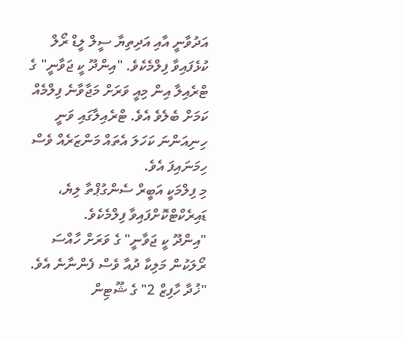އަދުވާނީ އާއި އަދިތިޔާ ސީލް ލީޑް ރޯލް ކުޅެފައިވާ ފިލްމެކެވެ. "އިންދޫ ކީ ޖަވާނީ" ގެ ޓްރެއިލާ އިން މިއީ ވަރަށް މަޖާވާނެ ފިލްމެއް ކަމަށް ބެލެވެ އެވެ. ޓްރެއިލާގައި ވަނީ ހިނިއަންނަ ކަހަލަ އެތައް މަންޒަރެއް ވެސް ހިމަނައިފަ އެވެ.
މި ފިލްމަކީ އަބީރް ސެންގުޕްތާ ލިޔެ، ޑައިރެކްޓްކޮށްފައިވާ ފިލްމެކެވެ.
"އިންދޫ ކީ ޖަވާނީ" ގެ ވަރަށް ހާއްސަ ރޯލަކުން މަލިކާ ދުއާ ވެސް ފެންނާނެ އެވެ.
"ޚުދާ ހާފިޒް 2" ގެ ޝޫޓިން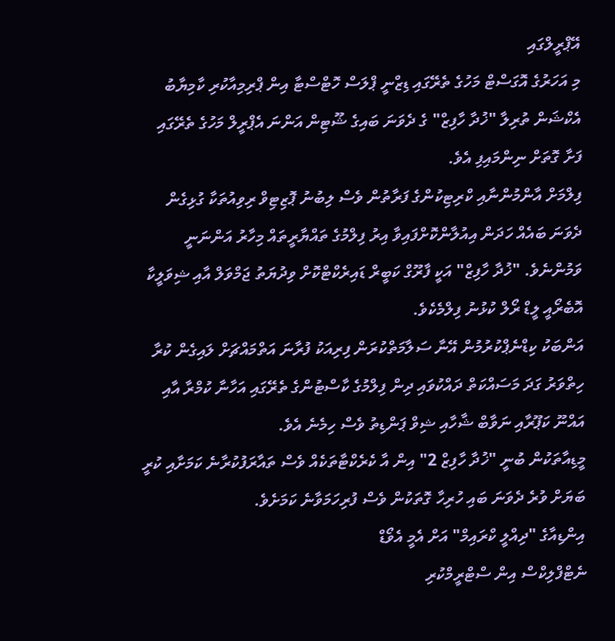އޭޕްރީލްގައި
މި އަހަރުގެ އޮގަސްޓް މަހުގެ ތެރޭގައި ޑިޒްނީ ޕްލަސް ހޮޓްސްޓާ އިން ޕްރިމިއާކުރި ކާމިޔާބު އެކްޝަން ތުރިލާ "ޚުދާ ހާފިޒް" ގެ ދެވަނަ ބައިގެ ޝޫޓިން އަންނަ އެޕްރީލް މަހުގެ ތެރޭގައި ފަށާ ގޮތަށް ނިންމައިފި އެވެ.
ފިލްމަށް އާންމުންނާއި ކްރިޓިކުންގެ ފަރާތުން ވެސް ލިބުނު ޕޮޒިޓިވް ރިވިއުތަކާ ގުޅިގެން ދެވަނަ ބައެއް ހަދަން އިއުލާންކޮށްފައިވާ އިރު ފިލްމުގެ ތައްޔާރީތައް މިހާރު އަންނަނީ ވަމުންނެވެ. "ޚުދާ ހާފިޒް" އަކީ ފާރޫގް ކަބީރް ޑައިރެކްޓްކޮށް ވިދުޔަތު ޖަމްވަލް އާއި ޝިވަލީކާ އޮބެރޯއީ ލީޑް ރޯލް ކުޅުނު ފިލްމެކެވެ.
އަންބަކު ކިޑްނެޕްކުރުމުން އޭނާ ސަލާމަތްކުރަން ފިރިއަކު ފުރާނަ އަތްމައްޗަށް ލައިގެން ކުރާ ހިތްވަރު ގަދަ މަސައްކަތް ދައްކުވައި ދިން ފިލްމުގެ ކާސްޓުންގެ ތެރޭގައި އަހާނާ ކުމްރާ އާއި އައްނޫ ކަޕޫރާއި ނަވާބް ޝާހާއި ޝިވް ޕަންޑިތު ވެސް ހިމެނެ އެވެ.
މީޑިއާތަކުން ބުނީ "ޚުދާ ހާފިޒް 2" އިން އާ ކެރެކްޓާތަކެއް ވެސް ތައާރަފުކުރާނެ ކަމަށާއި ކުރީ ބަޔަށް ވުރެ ދެވަނަ ބައި ހުރިހާ ގޮތަކުން ވެސް ފުރިހަމަވާނެ ކަމަށެވެ.
އިންޑިއާގެ "ދިއްލީ ކްރައިމް" އަށް އެމީ އެވޯޑް
ނެޓްފްލިކްސް އިން ސްޓްރީމްކުރި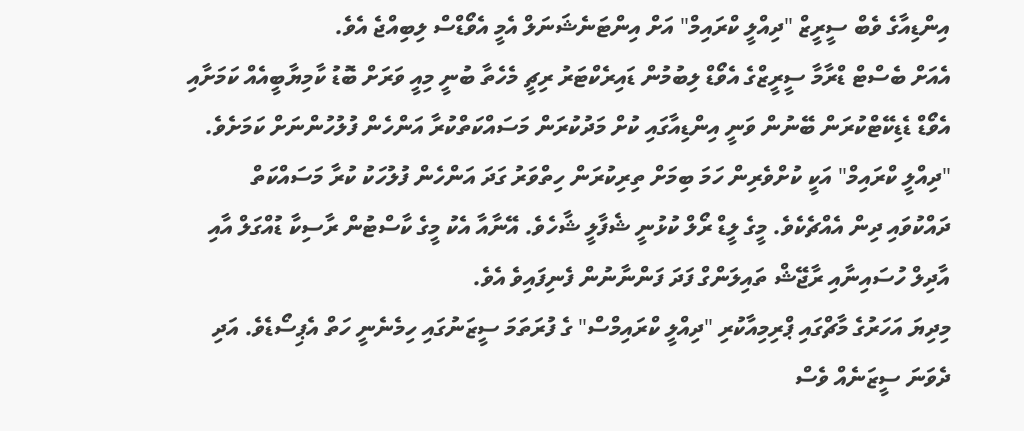އިންޑިއާގެ ވެބް ސީރީޒް "ދިއްލީ ކްރައިމް" އަށް އިންޓަނެޝަނަލް އެމީ އެވޯޑްސް ލިބިއްޖެ އެވެ.
އެއަށް ބެސްޓް ޑްރާމާ ސީރީޒްގެ އެވޯޑް ލިބުމުން ޑައިރެކްޓަރު ރިޗީ މެހެތާ ބުނީ މިއީ ވަރަށް ބޮޑު ކާމިޔާބީއެއް ކަމަށާއި އެވޯޑް ޑެޑިކޭޓްކުރަން ބޭނުން ވަނީ އިންޑިއާގައި ކުށް މަދުކުރަން މަސައްކަތްކުރާ އަންހެން ފުލުހުންނަށް ކަމަށެވެ.
"ދިއްލީ ކްރައިމް" އަކީ ކުށްވެރިން ހަމަ ބިމަށް ތިރިކުރަން ހިތްވަރު ގަދަ އަންހެން ފުލުހަކު ކުރާ މަސައްކަތް ދައްކުވައި ދިން އެއްޗެކެވެ. މީގެ ލީޑް ރޯލް ކުޅުނީ ޝެފާލީ ޝާހެވެ. އޭނާއާ އެކު މީގެ ކާސްޓުން ރާސިކާ ޑުއްގަލް އާއި އާދިލް ހުސައިނާއި ރާޖޭޝް ތައިލަންގް ފަދަ ފަންނާނުން ފެނިފައިވެ އެވެ.
މިދިޔަ އަހަރުގެ މާޗްގައި ޕްރިމިއާކުރި "ދިއްލީ ކްރައިމްސް" ގެ ފުރަތަމަ ސީޒަނުގައި ހިމެނެނީ ހަތް އެޕިސޯޑެވެ. އަދި ދެވަނަ ސީޒަނެއް ވެސް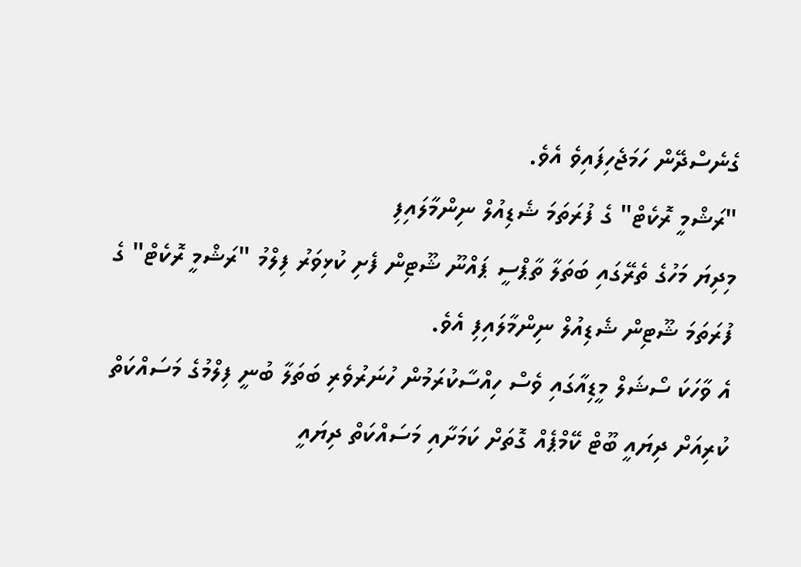ގެނެސްދޭން ހަމަޖެހިފައިވެ އެވެ.
"ރަޝްމީ ރޮކެޓް" ގެ ފުރަތަމަ ޝެޑިއުލް ނިންމާލައިފި
މިދިޔަ މަހުގެ ތެރޭގައި ބަތަލާ ތާޕްސީ ޕައްނޫ ޝޫޓިން ފެށި ކުޅިވަރު ފިލްމު "ރަޝްމީ ރޮކެޓް" ގެ ފުރަތަމަ ޝޫޓިން ޝެޑިއުލް ނިންމާލައިފި އެވެ.
އެ ވާހަކަ ސޯޝަލް މީޑިއާގައި ވެސް ހިއްސާކުރަމުން ހުނަރުވެރި ބަތަލާ ބުނީ ފިލްމުގެ މަސައްކަތް ކުރިއަށް ދިޔައީ ބޫޓް ކޭމްޕެއް ގޮތަށް ކަމަށާއި މަސައްކަތް ދިޔައީ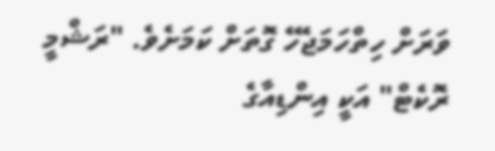ވަރަށް ހިތްހަމަޖެހޭ ގޮތަށް ކަމަށެވެ. "ރަޝްމީ ރޮކެޓް" އަކީ އިންޑިއާގެ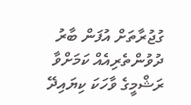ގުޖުރާތަށް އުފަން ބާރު ދުވުންތެރިއެއް ކަމަށްވާ ރަޝްމީގެ ވާހަކަ ކިޔައިދޭ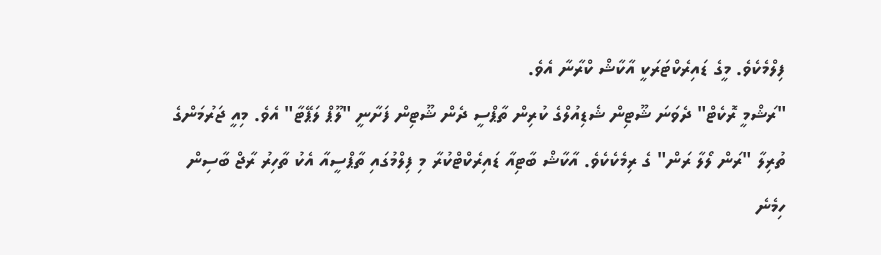ފިލްމެކެވެ. މީގެ ޑައިރެކްޓަރަކީ އާކާޝް ކްރާނާ އެވެ.
"ރަޝްމީ ރޮކެޓް" ދެވަނަ ޝޫޓިން ޝެޑިއުލްގެ ކުރިން ތާޕްސީ ދެން ޝޫޓިން ފަށާނީ "ލޫޕް ލަޕޭޓާ" އެވެ. މިއީ ޖަރުމަންގެ ތުރިލާ "ރަން ލޯލާ ރަން" ގެ ރިމެކެކެވެ. އާކާޝް ބާޓިއާ ޑައިރެކްޓްކުރާ މި ފިލްމުގައި ތާޕްސީއާ އެކު ތާހިރު ރާޖް ބާސިން ހިމެނެ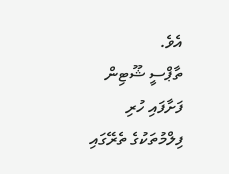އެވެ.
ތާޕްސީ ޝޫޓިން ފަށާފައި ހުރި ފިލްމުތަކުގެ ތެރޭގައި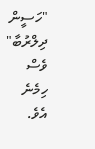"ހަސީން ދިލްރުބާ" ވެސް ހިމެނެ އެވެ.